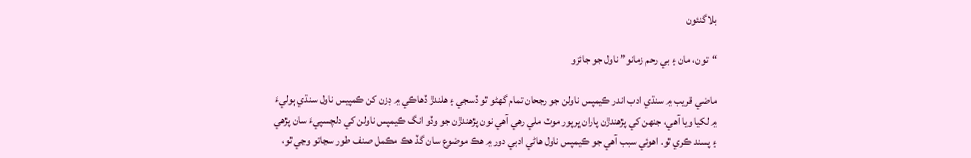بلاگنئون

“تون، مان ۽ بي رحم زمانو” ناول جو جائزو

ماضي قريب ۾ سنڌي ادب اندر ڪيمپس ناولن جو رجحان تمام گھڻو ٿو ڏسجي ۽ ھلندڙ ڏھاڪي ۾ ڊزن کن ڪمپيس ناول سنڌي ٻوليءَ ۾ لکيا ويا آھي، جنھن کي پڙھندڙن پاران ڀرپور موٽ ملي رھي آھي نون پڙھندڙن جو وڏو انگ ڪيمپس ناولن کي دلچسپيءَ سان پڙھي ۽ پسند ڪري ٿو. اھوئي سبب آھي جو ڪيمپس ناول ھاڻي ادبي دور ۾ ھڪ موضوع سان گڏ ھڪ مڪمل صنف طور سڃاتو وڃي ٿو،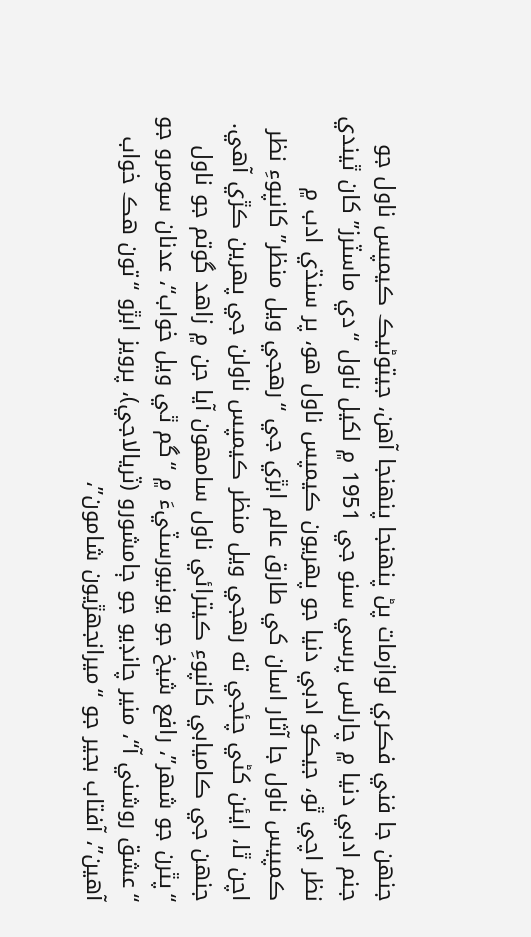جنھن جا فني فڪري لوازمات پڻ پنھنجا پنھنجا آھن، جيتوڻيڪ ڪيمپس ناول جو جنم ادبي دنيا ۾ چارلس پرسي سنو جي 1951 ۾ لکيل ناول “دي ماسٽرز” کان ٿيندي نظر اچي ٿو، جيڪو ادبي دنيا جو پھريون ڪيمپس ناول ھو، پر سنڌي ادب ۾ ڪمپيس ناول جا آثار اسان کي طارق عالم ابڙي جي “رھجي ويل منظر” کانپوءِ نظر اچن ٿا، ايئن کڻي چئجي ته رھجي ويل منظر ڪيمپس ناولن جي پھرين ڪڙي آھي. جنھن جي ڪاميابي کانپوءِ ڪيترائي ناول سامھون آيا جن ۾ زاھد گوتم جو ناول “پٿرن جو شھر”، رافع شيخ جو يونيورسٽيءَ ۾ “گم ٿي ويل خواب“، عدنان سومرو جو “عشق روشني آ“، منير چانڊيو جو ڄامشورو (ٽريالاجي)، پرويز ابڙو “تون ھڪ خواب آھين”، آفتاب بجير جو “ميرانجهڙيون شامون”،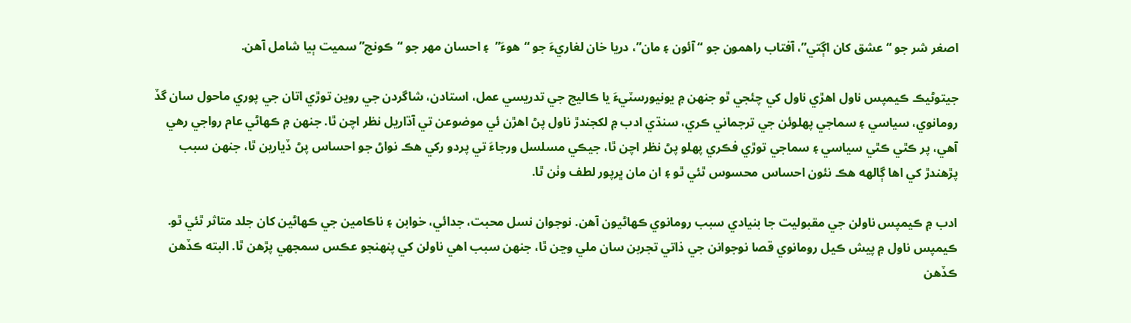اصغر شر جو “عشق کان اڳتي”، آفتاب راھمون جو “آئون ۽ مان”، دريا خان لغاريءَ جو “ھوءَ”  ۽ احسان مھر جو “ڪونج” سميت ٻيا شامل آھن.

جيتوڻيڪ ڪيمپس ناول اھڙي ناول کي چئجي ٿو جنھن ۾ يونيورسٽيءَ يا ڪاليج جي تدريسي عمل، استادن، شاگردن جي روين توڙي اتان جي پوري ماحول سان گڏ رومانوي، سياسي ۽ سماجي پهلوئن جي ترجماني ڪري، سنڌي ادب ۾ لکجندڙ ناول پڻ اھڙن ئي موضوعن تي آڌاريل نظر اچن ٿا. جنھن ۾ ڪھاڻي عام رواجي رھي آھي، پر ڪٿي ڪٿي سياسي ۽ سماجي توڙي فڪري پهلو پڻ نظر اچن ٿا، جيڪي مسلسل ورجاءَ تي پردو رکي ھڪ نواڻ جو احساس پڻ ڏيارين ٿا، جنھن سبب پڙھندڙ کي اھا ڳالھه هڪ نئون احساس محسوس ٿئي ٿو ۽ ان مان ڀرپور لطف وٺن ٿا.

ادب ۾ ڪيمپس ناولن جي مقبوليت جا بنيادي سبب رومانوي ڪهاڻيون آهن. نوجوان نسل محبت، جدائي، خوابن ۽ ناڪامين جي ڪهاڻين کان جلد متاثر ٿئي ٿو. ڪيمپس ناول ۾ پيش ڪيل رومانوي قصا نوجوانن جي ذاتي تجربن سان ملي وڃن ٿا، جنهن سبب اهي ناولن کي پنهنجو عڪس سمجهي پڙهن ٿا. البته ڪڏهن ڪڏهن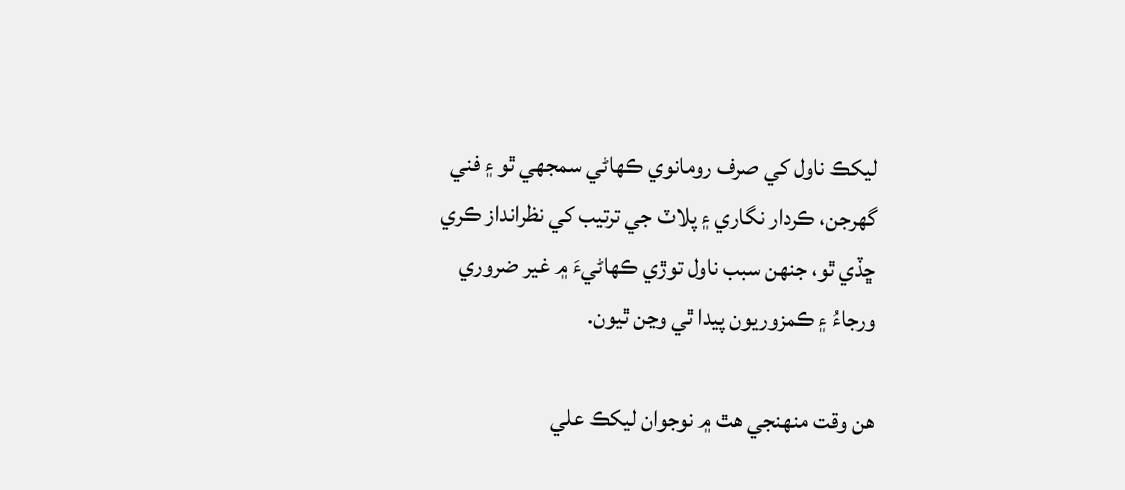ليکڪ ناول کي صرف رومانوي ڪهاڻي سمجهي ٿو ۽ فني گهرجن، ڪردار نگاري ۽ پلاٽ جي ترتيب کي نظرانداز ڪري ڇڏي ٿو، جنهن سبب ناول توڙي ڪهاڻيءَ ۾ غير ضروري ورجاءُ ۽ ڪمزوريون پيدا ٿي وڃن ٿيون.

ھن وقت منھنجي ھٿ ۾ نوجوان ليکڪ علي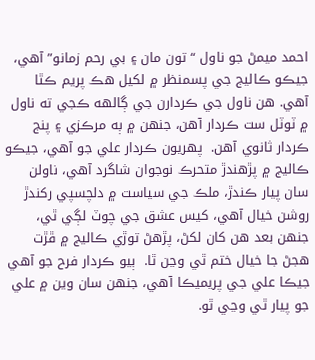احمد ميمڻ جو ناول “تون مان ۽ بي رحم زمانو” آھي، جيڪو ڪاليج جي پسمنظر ۾ لکيل ھڪ پريم ڪٿا آھي. ھن ناول جي ڪردارن جي ڳالهه ڪجي ته ناول ۾ ٽوٽل ست ڪردار آھن، جنھن ۾ ٻه مرڪزي ۽ پنج ڪردار ثانوي آھن.  پھريون ڪردار علي جو آھي، جيڪو ڪاليج ۾ پڙھندڙ متحرڪ نوجوان شاگرد آھي، ناولن سان پيار ڪندڙ، ملڪ جي سياست ۾ دلچسپي رکندڙ روشن خيال آھي، کيس عشق جي چوٽ لڳي ٿي، جنھن بعد ھن کان لکڻ، پڙھڻ توڙي ڪاليج ۾ ڦڙت ھجڻ جا خيال ختم ٿي وڃن ٿا.  ٻيو ڪردار فرح جو آھي جيڪا علي جي پريميڪا آھي، جنھن سان وين ۾ علي جو پيار ٿي وڃي ٿو.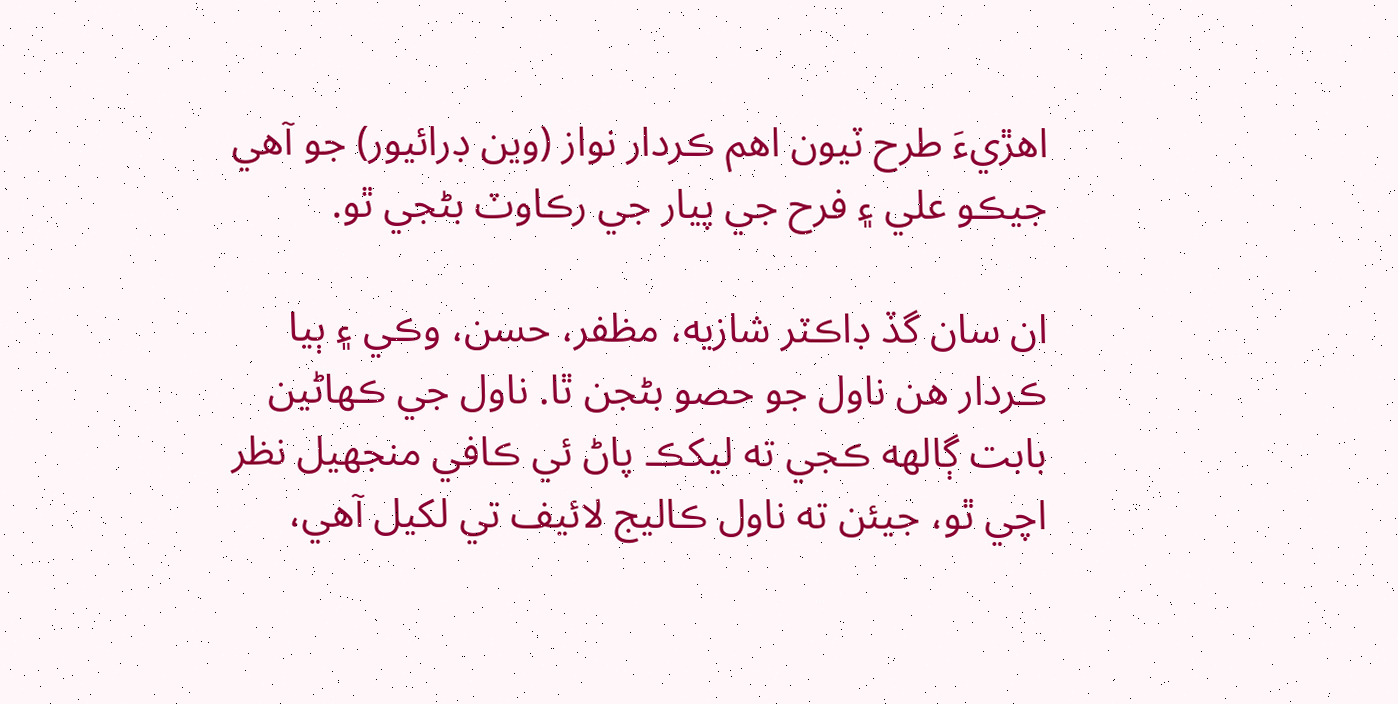اھڙيءَ طرح ٽيون اھم ڪردار نواز (وين ڊرائيور) جو آھي جيڪو علي ۽ فرح جي پيار جي رڪاوٽ بڻجي ٿو.

ان سان گڏ ڊاڪٽر شازيه، مظفر، حسن، وڪي ۽ ٻيا ڪردار ھن ناول جو حصو بڻجن ٿا. ناول جي ڪھاڻين بابت ڳالهه ڪجي ته ليکڪ پاڻ ئي ڪافي منجھيل نظر اچي ٿو، جيئن ته ناول ڪاليج لائيف تي لکيل آھي،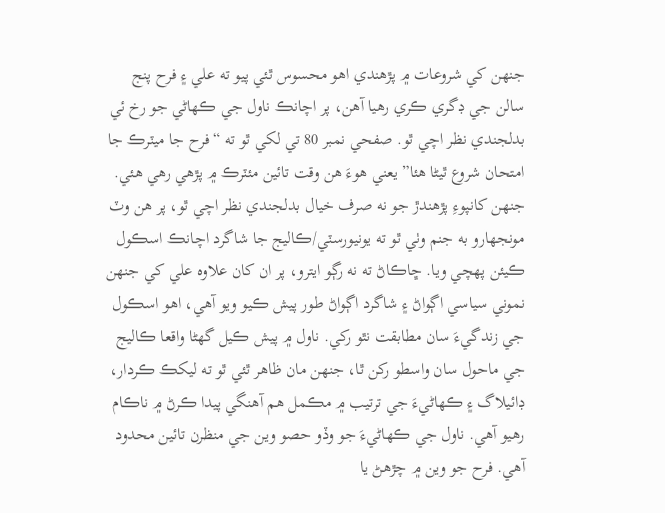جنھن کي شروعات ۾ پڙھندي اھو محسوس ٿئي پيو ته علي ۽ فرح پنج سالن جي ڊگري ڪري رھيا آھن، پر اچانڪ ناول جي ڪھاڻي جو رخ ئي بدلجندي نظر اچي ٿو. صفحي نمبر 80 تي لکي ٿو ته “فرح جا ميٽرڪ جا امتحان شروع ٿيڻا ھئا” يعني ھوءَ ھن وقت تائين مئٽرڪ ۾ پڙھي رھي ھئي. جنھن کانپوءِ پڙھندڙ جو نه صرف خيال بدلجندي نظر اچي ٿو، پر ھن وٽ مونجھارو به جنم وٺي ٿو ته يونيورسٽي/ڪاليج جا شاگرد اچانڪ اسڪول ڪيئن پھچي ويا. ڇاڪاڻ ته نه رڳو ايترو، پر ان کان علاوه علي کي جنهن نموني سياسي اڳواڻ ۽ شاگرد اڳواڻ طور پيش ڪيو ويو آهي، اهو اسڪول جي زندگيءَ سان مطابقت نٿو رکي. ناول ۾ پيش ڪيل گهڻا واقعا ڪاليج جي ماحول سان واسطو رکن ٿا، جنهن مان ظاهر ٿئي ٿو ته ليکڪ ڪردار، ڊائيلاگ ۽ ڪهاڻيءَ جي ترتيب ۾ مڪمل هم آهنگي پيدا ڪرڻ ۾ ناڪام رهيو آهي. ناول جي ڪهاڻيءَ جو وڏو حصو وين جي منظرن تائين محدود آهي. فرح جو وين ۾ چڙهڻ يا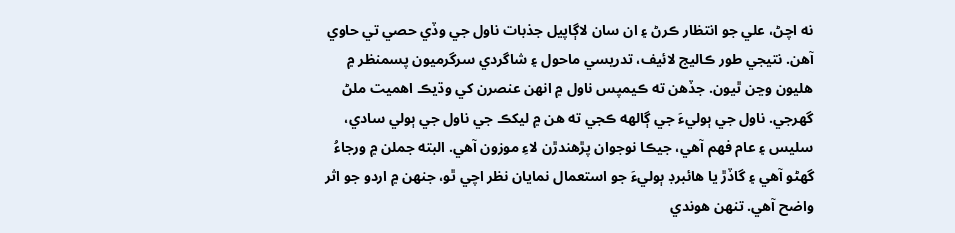نه اچڻ، علي جو انتظار ڪرڻ ۽ ان سان لاڳاپيل جذبات ناول جي وڏي حصي تي حاوي آهن. نتيجي طور ڪاليج لائيف، تدريسي ماحول ۽ شاگردي سرگرميون پسمنظر ۾ هليون وڃن ٿيون. جڏهن ته ڪيمپس ناول ۾ انهن عنصرن کي وڌيڪ اهميت ملڻ گهرجي. ناول جي ٻوليءَ جي ڳالهه ڪجي ته ھن ۾ ليکڪ جي ناول جي ٻولي سادي، سليس ۽ عام فهم آهي، جيڪا نوجوان پڙهندڙن لاءِ موزون آهي. البته جملن ۾ ورجاءُ گهڻو آهي ۽ گاڏڙ يا هائبرڊ ٻوليءَ جو استعمال نمايان نظر اچي ٿو، جنهن ۾ اردو جو اثر واضح آهي. تنھن ھوندي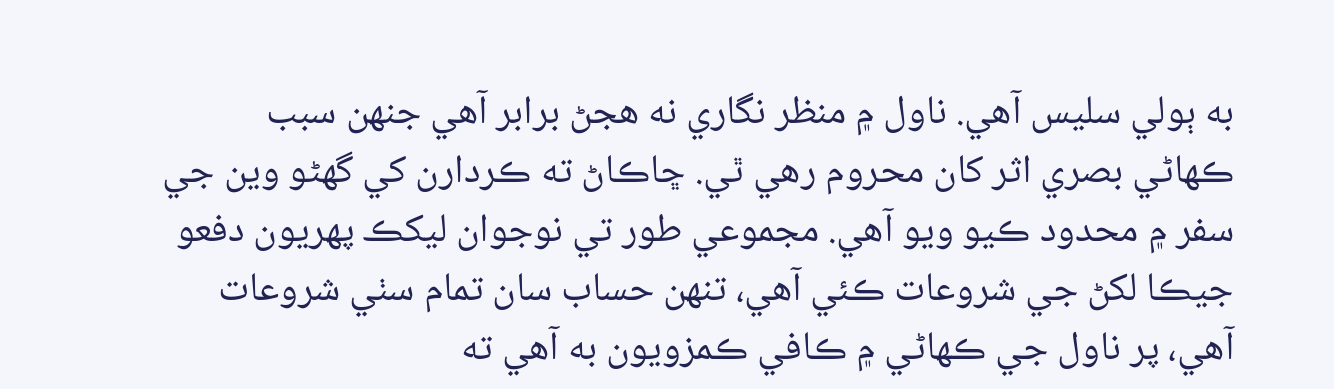به ٻولي سليس آھي. ناول ۾ منظر نگاري نه ھجڻ برابر آھي جنهن سبب ڪهاڻي بصري اثر کان محروم رهي ٿي. ڇاڪاڻ ته ڪردارن کي گھڻو وين جي سفر ۾ محدود ڪيو ويو آھي. مجموعي طور تي نوجوان ليکڪ پھريون دفعو جيڪا لکڻ جي شروعات ڪئي آھي، تنھن حساب سان تمام سٺي شروعات آھي، پر ناول جي ڪھاڻي ۾ ڪافي ڪمزويون به آھي ته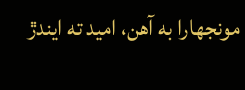مونجھارا به آھن، اميد ته ايندڙ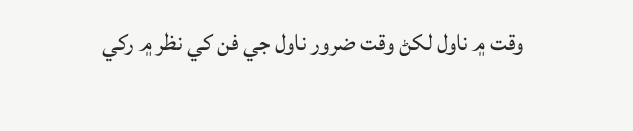وقت ۾ ناول لکڻ وقت ضرور ناول جي فن کي نظر ۾ رکي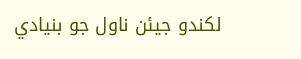لکندو جيئن ناول جو بنيادي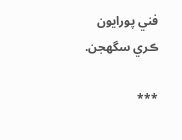فني پورايون ڪري سگھجن.

***